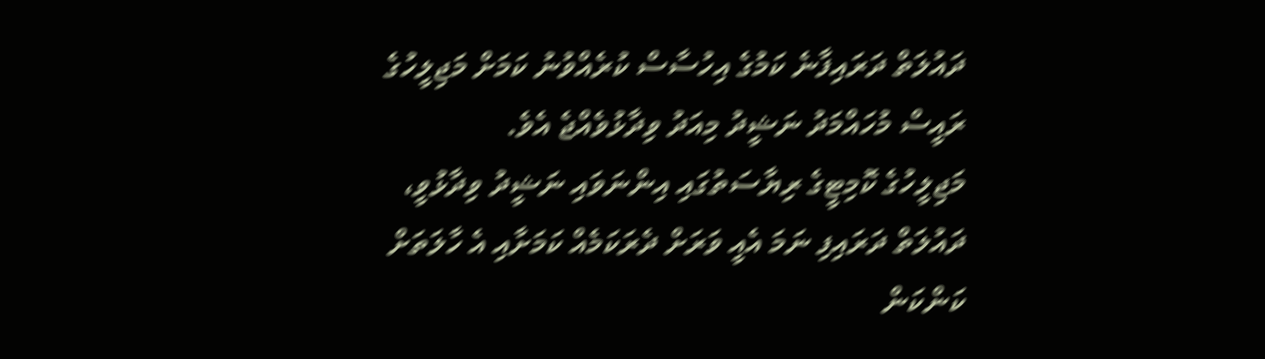ދައުލަތް ދަރައިފާނެ ކަމުގެ އިހުސާސް ކުރެއްވުނު ކަމަށް މަޖިލީހުގެ ރައީސް މުހައްމަދު ނަޝީދު މިއަދު ވިދާޅުވެއްޖެ އެވެ.
މަޖިލީހުގެ ކޮމިޓީގެ ރިޔާސަތުގައި އިންނަވައި ނަޝީދު ވިދާޅުވީ، ދައުލަތް ދަރައިފި ނަމަ އެއީ ވަރަށް ދެރަކަމެއް ކަމަށާއި އެ ހާލަތަށް ކަންކަން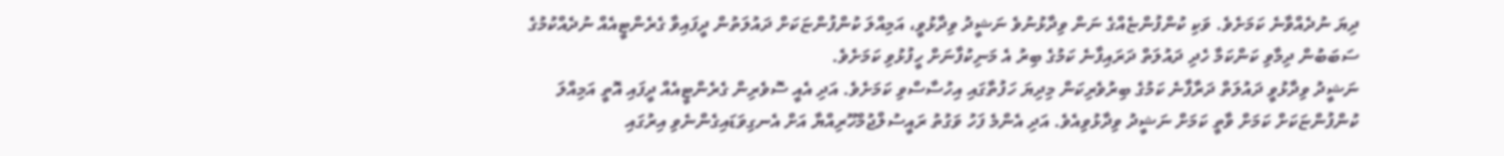ދިޔަ ނުދެއްވާނެ ކަމަށެވެ. ވަކި ކުންފުންޏެއްގެ ނަން ވިދާޅުނުވެ ނަޝީދު ވިދާޅުވީ، އަމިއްލަ ކުންފުންޏަކަށް ދައުލަތުން ދީފައިވާ ގެރެންޓީއެއް ނުދެއްކުމުގެ ސަބަބުން ދިމާވި ކަންކަމާ ހެދި ދައުލަތް ދަރައިފާނެ ކަމުގެ ބިރު އެ މަނިކުފާނަށް ހީފުޅުވި ކަމަށެވެ.
ނަޝީދު ވިދާޅުވީ ދައުލަތް ދަރާފާނެ ކަމުގެ ބިރުވެރިކަން މިދިޔަ ހަފުތާގައި އިހުސާސްވި ކަމަށެވެ. އަދި އެއީ ސޮވެރިން ގެރެންޓީއެއް ދީފައި އޮތީ އަމިއްލަ ކުންފުންޏަކަށް ކަމަށް ވާތީ ކަމަށް ނަޝީދު ވިދާޅުވިއެވެ. އަދި އެންމެ ފަހު ވަގުތު ރައީސުލްޖުމްހޫރިއްޔާ އަށް އެނގިވަޑައިގެންނެވި އިރުގައި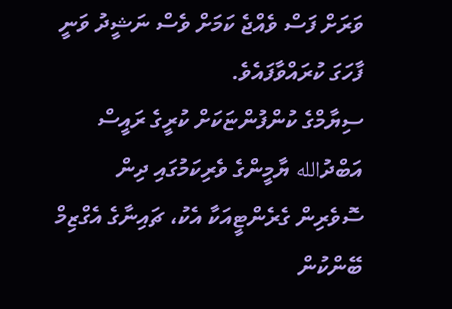ވަރަށް ފަސް ވެއްޖެ ކަމަށް ވެސް ނަޝީދު ވަނީ ފާހަގަ ކުރައްވާފައެވެ.
ސިޔާމްގެ ކުންފުންޏަކަށް ކުރީގެ ރައީސް އަބްދުالله ޔާމީންގެ ވެރިކަމުގައި ދިން ސޮވެރިން ގެރެންޓީއަކާ އެކު، ޗައިނާގެ އެގްޒިމް ބޭންކުން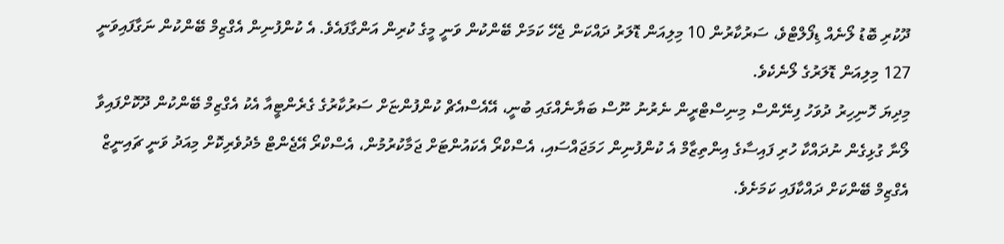ދޫކުރި ބޮޑު ލޯނެއް ޑިފޯލްޓްވެ، ސަރުކާރުން 10 މިލިއަން ޑޮލަރު ދައްކަން ޖެހޭ ކަމަށް ބޭންކުން ވަނީ މީގެ ކުރިން އަންގާފައެވެ. އެ ކުންފުނިން އެގްޒިމް ބޭންކުން ނަގާފައިވަނީ 127 މިލިއަން ޑޮލަރުގެ ލޯނެކެވެ.
މިދިޔަ ހޮނިހިރު ދުވަހު ފިނޭންސް މިނިސްޓްރީން ނެރުނު ނޫސް ބަޔާނެއްގައި ބުނީ، އޭއެސްއެޗް ކުންފުންޏަށް ސަރުކާރުގެ ގެރެންޓީއާ އެކު އެގްޒިމް ބޭންކުން ދޫކޮށްފައިވާ ލޯނާ ގުޅިގެން ނުދައްކާ ހުރި ފައިސާގެ އިންތިޒާމް އެ ކުންފުނިން ހަމަޖައްސައި، އެސްކްރޯ އެކައުންޓަށް ޖަމާކުރުމުން، އެސްކްރޯ އޭޖެންޓް މެދުވެރިކޮށް މިއަދު ވަނީ ޗައިނީޒް އެގްޒިމް ބޭންކަށް ދައްކާފައި ކަމަށެވެ.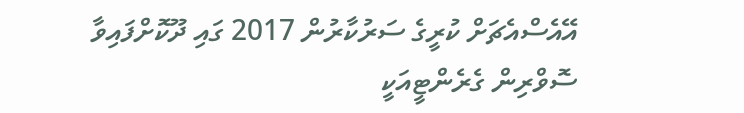އޭއެސްއެޗަށް ކުރީގެ ސަރުކާރުން 2017 ގައި ދޫކޮށްފައިވާ ސޮވްރިން ގެރެންޓީއަކީ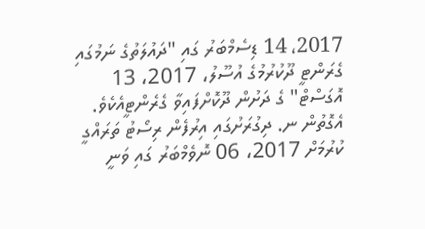2017، 14 ޑިސެމްބަރު ގައި "ދައުލަތުގެ ނަމުގައި ގެރަންޓީ ދޫކުރުމުގެ އުސޫލު، 2017، 13 އޮގަސްޓް" ގެ ދަށުން ދޫކޮށްފައިވާ ގެރެންޓީއެކެވެ. އެގޮތުން ނ. ދިގުރަށުގައި އިރުފެން ރިސޯޓު ތަރައްގީ ކުރުމަށް 2017، 06 ނޮވެމްބަރު ގައި ވަނީ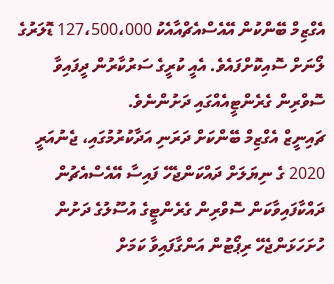އެގްޒިމް ބޭންކުން އޭއެސްއެޗްއާއެކު 127،500،000 ޑޮލަރުގެ ލޯނަށް ސޮއިކޮށްފައެވެ. އެއީ ކުރީގެ ސަރުކާރުން ދީފައިވާ ސޮވްރިން ގެރެންޓީއެއްގައި ދަށުންނެވެ.
ޗައިނީޒް އެގްޒިމް ބޭންކަށް ދަރަނި އަދާކުރުމުގައި، ޖެނުއަރީ 2020 ގެ ނިޔަލަށް ދައްކަންޖެހޭ ފައިސާ އޭއެސްއެޗުން ދައްކާފައިވާކަން ސޮވްރިން ގެރެންޓީގެ އުސޫލުގެ ދަށުން ހުށަހަޅަންޖެހޭ ރިޕޯޓުން އަންގާފައިވާ ކަމަށް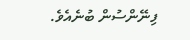ފިނޭންސުން ބުނެއެވެ.